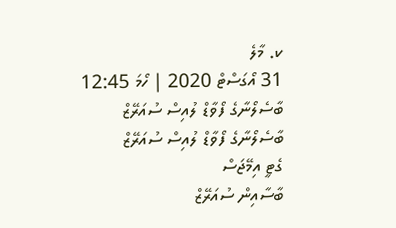ކ. މާލެ
31 އޯގަސްޓް 2020 | ހޯމަ 12:45
ބާސެލޯނާގެ ފޯވާޑް ލުއިސް ސުއަރޭޒް
ބާސެލޯނާގެ ފޯވާޑް ލުއިސް ސުއަރޭޒް
ގެޓީ އިމޭޖަސް
ބާސާއިން ސުއަރޭޒް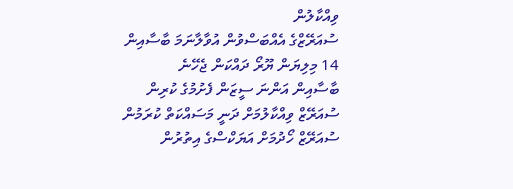ވިއްކާލުން
ސުއަރޭޒްގެ އެއްބަސްވުން އުވާލާނަމަ ބާސާއިން 14 މިލިޔަން ޔޫރޯ ދައްކަން ޖެހޭނެ
ބާސާއިން އަންނަ ސީޒަން ފެށުމުގެ ކުރިން ސުއަރޭޒް ވިއްކާލުމަށް ދަނީ މަސައްކަތް ކުރަމުން
ސުއަރޭޒް ހޯދުމަށް އަޔަކްސްގެ އިތުރުން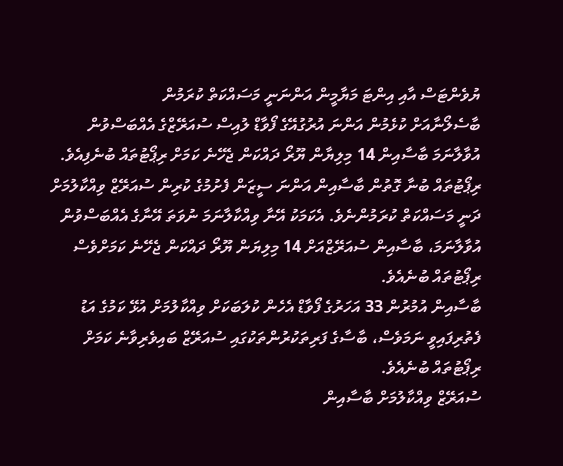ޔުވެންޓަސް އާއި އިންޓަ މަޔާމީން އަންނަނީ މަސައްކަތް ކުރަމުން
ބާސެލޯނާއަށް ކުޅެމުން އަންނަ އުރުގުއޭގެ ފޯވާޑް ލުއިސް ސުއަރޭޒްގެ އެއްބަސްވުން އުވާލާނަމަ ބާސާއިން 14 މިލިޔާން ޔޫރޯ ދައްކަން ޖެހޭނެ ކަމަށް ރިޕޯޓުތައް ބުނެފިއެވެ.
ރިޕޯޓުތައް ބުނާ ގޮތުން ބާސާއިން އަންނަ ސީޒަން ފެށުމުގެ ކުރިން ސުއަރޭޒް ވިއްކާލުމަށް ދަނީ މަސައްކަތް ކުރަމުންނެވެ. އެކަމަކު އޭނާ ވިއްކާލާނަމަ ނުވަތަ އޭނާގެ އެއްބަސްވުން އުވާލާނަމަ، ބާސާއިން ސުއަރޭޒްއަށް 14 މިލިޔަން ޔޫރޯ ދައްކަން ޖެހޭނެ ކަމަށްވެސް ރިޕޯޓުތައް ބުނެއެވެ.
ބާސާއިން އުމުރުން 33 އަހަރުގެ ފޯވާޑް އެހެން ކުލަބަކަށް ވިއްކާލުމަށް އުޅޭ ކަމުގެ އަޑު ފެތުރިފައިވީ ނަމަވެސް، ބާސާގެ ފަރިތަކުރުންތަކުގައި ސުއަރޭޒް ބައިވެރިވާނެ ކަމަށް ރިޕޯޓުތައް ބުނެއެވެ.
ސުއަރޭޒް ވިއްކާލުމަށް ބާސާއިން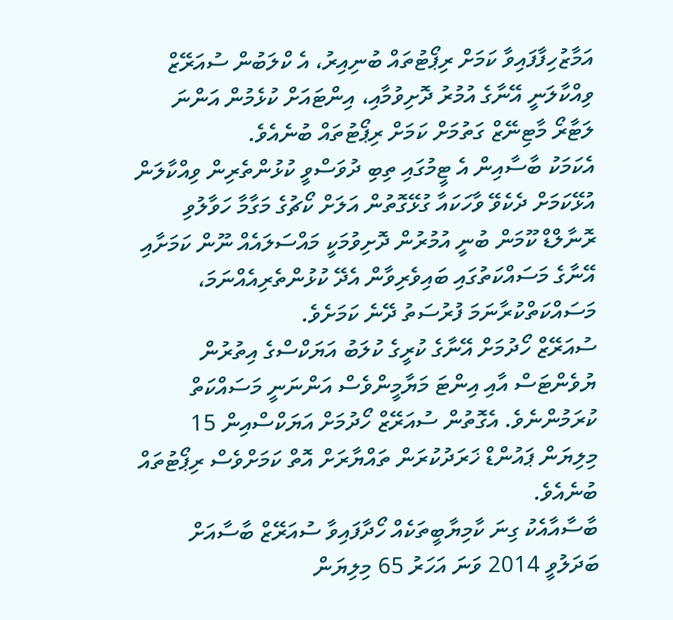އަމާޒުހިފާފައިވާ ކަމަށް ރިޕޯޓުތައް ބުނިއިރު، އެ ކްލަބުން ސުއަރޭޒް ވިއްކާލަނީ އޭނާގެ އުމުރު ދޮށިވުމާއި، އިންޓައަށް ކުޅެމުން އަންނަ ލަޓާރޯ މާޓިނޭޒް ގަތުމަށް ކަމަށް ރިޕޯޓުތައް ބުނެއެވެ.
އެކަމަކު ބާސާއިން އެ ޓީމުގައި ތިބި ދުވަސްވީ ކުޅުންތެރިން ވިއްކާލަން އުޅޭކަމަށް ދެކެވޭ ވާހަކައާ ގުޅޭގޮތުން އަލަށް ކޯޗުގެ މަގާމާ ހަވާލުވި ރޮނާލްޑް ކޫމަން ބުނީ އުމުރުން ދޮށިވުމަކީ މައްސަލައެއް ނޫން ކަމަށާއި އޭނާގެ މަސައްކަތުގައި ބައިވެރިވާން އެދޭ ކުޅުންތެރިއެއްނަމަ، މަސައްކަތްކުރާނަމަ ފުރުސަތު ދޭނެ ކަމަށެވެ.
ސުއަރޭޒް ހޯދުމަށް އޭނާގެ ކުރީގެ ކުލަބު އަޔަކްސްގެ އިތުރުން ޔުވެންޓަސް އާއި އިންޓަ މަޔާމީންވެސް އަންނަނީ މަސައްކަތް ކުރަމުންނެވެ. އެގޮތުން ސުއަރޭޒް ހޯދުމަށް އަޔަކްސްއިން 15 މިލިޔަން ޕައުންޑް ޚަރަދުކުރަން ތައްޔާރަށް އޮތް ކަމަށްވެސް ރިޕޯޓުތައް ބުނެއެވެ.
ބާސާއާއެކު ގިނަ ކާމިޔާބީތަކެއް ހޯދާފައިވާ ސުއަރޭޒް ބާސާއަށް ބަދަލުވީ 2014 ވަނަ އަހަރު 65 މިލިޔަން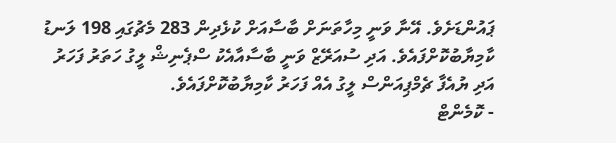ޕައުންޑަށެވެ. އޭނާ ވަނީ މިހާތަނަށް ބާސާއަށް ކުޅެދިން 283 މެޗުގައި 198 ލަނޑު ކާމިޔާބުކޮށްފައެވެ. އަދި ސުއަރޭޒް ވަނީ ބާސާއާއެކު ސްޕެނިޝް ލީގު ހަތަރު ފަހަރު އަދި ޔުއެފާ ޗެމްޕިއަންސް ލީގު އެއް ފަހަރު ކާމިޔާބުކޮށްފައެވެ.
- ކޮމެންޓް